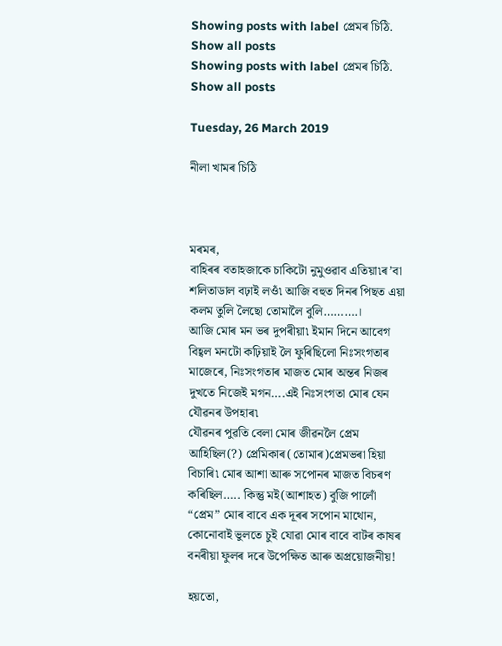Showing posts with label প্ৰেমৰ চিঠি. Show all posts
Showing posts with label প্ৰেমৰ চিঠি. Show all posts

Tuesday, 26 March 2019

নীলা খামৰ চিঠি



মৰমৰ,
বাহিৰৰ বতাহজাকে চাকিটো নুমুওৱাব এতিয়া৷ৰ’বা শলিতাডাল বঢ়াই লওঁ৷ আজি বহুত দিনৰ পিছত এয়া কলম তুলি লৈছো তোমালৈ বুলি……….।
আজি মোৰ মন ভৰ দুপৰীয়া৷ ইমান দিনে আবেগ বিহ্বল মনটো কঢ়িয়াই লৈ ফুৰিছিলো নিঃসংগতাৰ মাজেৰে, নিঃসংগতাৰ মাজত মোৰ অন্তৰ নিজৰ দুখতে নিজেই মগন….এই নিঃসংগতা মোৰ যেন যৌৱনৰ উপহাৰ৷
যৌৱনৰ পুৱতি বেলা মোৰ জীৱনলৈ প্ৰেম আহিছিল(?) প্ৰেমিকাৰ(তোমাৰ)প্ৰেমভৰা হিয়া বিচাৰি৷ মোৰ আশা আৰু সপোনৰ মাজত বিচৰণ কৰিছিল….. কিন্তু মই(আশাহত) বুজি পালোঁ “প্ৰেম” মোৰ বাবে এক দূৰৰ সপোন মাথোন, কোনোবাই ভুলতে চুই যোৱা মোৰ বাবে বাটৰ কাষৰ বনৰীয়া ফুলৰ দৰে উপেক্ষিত আৰু অপ্ৰয়োজনীয়!

হয়তো,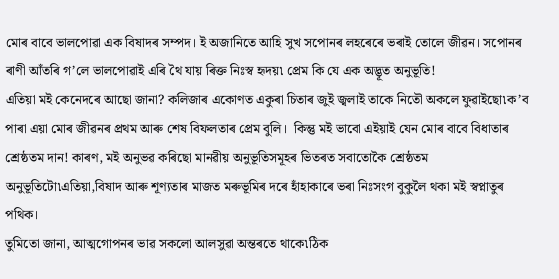মোৰ বাবে ভালপোৱা এক বিষাদৰ সম্পদ। ই অজানিতে আহি সুখ সপোনৰ লহৰেৰে ভৰাই তোলে জীৱন। সপোনৰ ৰাণী আঁতৰি গ’লে ভালপোৱাই এৰি থৈ যায় ৰিক্ত নিঃস্ব হৃদয়৷ প্ৰেম কি যে এক অদ্ভূত অনুভূতি!
এতিয়া মই কেনেদৰে আছো জানা? কলিজাৰ একোণত একুৰা চিতাৰ জুই জ্বলাই তাকে নিতৌ অকলে ফুৱাইছো৷ক’ব পাৰা এয়া মোৰ জীৱনৰ প্ৰথম আৰু শেষ বিফলতাৰ প্ৰেম বুলি।  কিন্তু মই ভাবো এইয়াই যেন মোৰ বাবে বিধাতাৰ শ্ৰেষ্ঠতম দান! কাৰণ, মই অনুভৱ কৰিছো মানৱীয় অনুভূতিসমূহৰ ভিতৰত সবাতোকৈ শ্ৰেষ্ঠতম অনুভূতিটো৷এতিয়া,বিষাদ আৰু শূণ্যতাৰ মাজত মৰুভূমিৰ দৰে হাঁহাকাৰে ভৰা নিঃসংগ বুকুলৈ থকা মই স্বপ্নাতুৰ পথিক।
তুমিতো জানা, আত্মগোপনৰ ভাৱ সকলো আলসুৱা অন্তৰতে থাকে৷ঠিক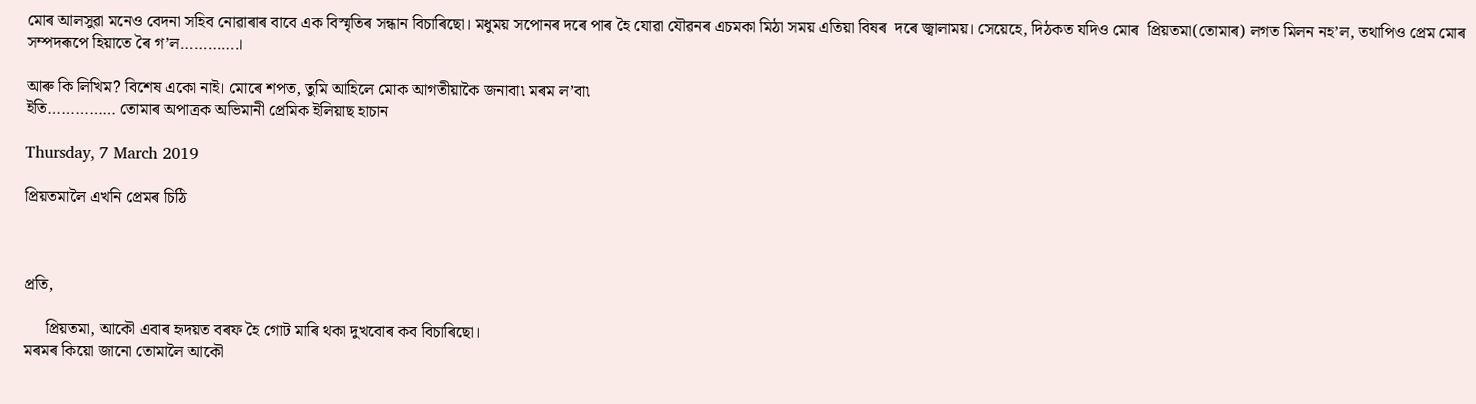মোৰ আলসুৱা মনেও বেদনা সহিব নোৱাৰাৰ বাবে এক বিস্মৃতিৰ সন্ধান বিচাৰিছো। মধুময় সপোনৰ দৰে পাৰ হৈ যোৱা যৌৱনৰ এচমকা মিঠা সময় এতিয়া বিষৰ  দৰে জ্বালাময়। সেয়েহে, দিঠকত যদিও মোৰ  প্ৰিয়তমা(তোমাৰ) লগত মিলন নহ’ল, তথাপিও প্ৰেম মোৰ সম্পদৰূপে হিয়াতে ৰৈ গ’ল………….।

আৰু কি লিখিম? বিশেষ একো নাই। মোৰে শপত, তুমি আহিলে মোক আগতীয়াকৈ জনাবা৷ মৰম ল’বা৷
ইতি…………… তোমাৰ অপাত্ৰক অভিমানী প্ৰেমিক ইলিয়াছ হাচান

Thursday, 7 March 2019

প্ৰিয়তমালৈ এখনি প্ৰেমৰ চিঠি



প্ৰতি,

     প্ৰিয়তমা, আকৌ এবাৰ হৃদয়ত বৰফ হৈ গোট মাৰি থকা দুখবোৰ কব বিচাৰিছো।
মৰমৰ কিয়ো জানো তোমালৈ আকৌ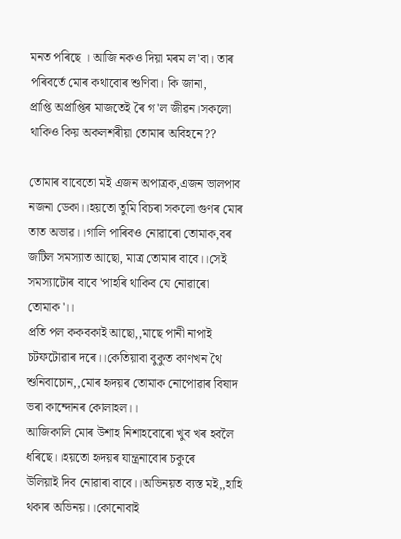মনত পৰিছে । আজি নকও দিয়া মৰম ল'বা। তাৰ পৰিবৰ্তে মোৰ কথাবোৰ শুণিবা। কি জানা,
প্ৰাপ্তি অপ্ৰাপ্তিৰ মাজতেই ৰৈ গ'ল জীৱন।সকলো থাকিও কিয় অকলশৰীয়া তোমাৰ অবিহনে??

তোমাৰ বাবেতো মই এজন অপাত্ৰক,এজন ভালপাব নজনা ডেকা।।হয়তো তুমি বিচৰা সকলো গুণৰ মোৰ তাত অভাৱ।।গালি পাৰিবও নোৱাৰো তোমাক,বৰ জটিল সমস্যাত আছো, মাত্ৰ তোমাৰ বাবে।।সেই সমস্যাটোৰ বাবে 'পাহৰি থাকিব যে নোৱাৰো তোমাক'।।
প্ৰতি পল ককবকাই আছো,,মাছে পানী নাপাই চটফটোৱাৰ দৰে।।কেতিয়াবা বুকুত কাণখন থৈ শুনিবাচোন,,মোৰ হৃদয়ৰ তোমাক নোপোৱাৰ বিষাদ ভৰা কান্দোনৰ কোলাহল।।
আজিকালি মোৰ উশাহ নিশাহবোৰো খুব খৰ হবলৈ ধৰিছে।।হয়তো হৃদয়ৰ যান্ত্ৰনাবোৰ চকুৰে
উলিয়াই দিব নোৱাৰা বাবে।।অভিনয়ত ব্যস্ত মই,,হাহি থকাৰ অভিনয়।।কোনোবাই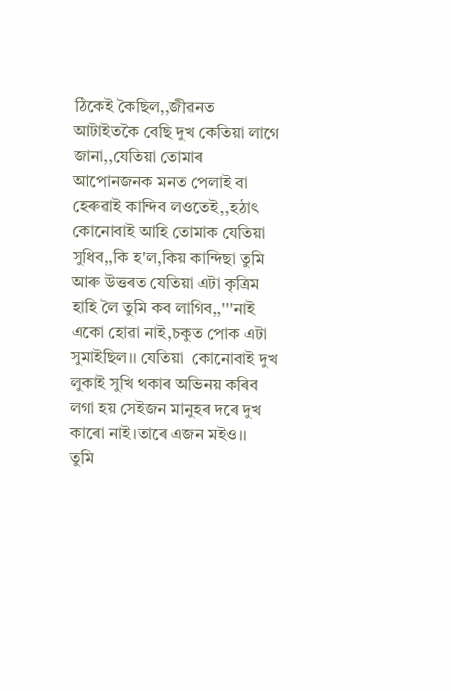ঠিকেই কৈছিল,,জীৱনত আটাইতকৈ বেছি দুখ কেতিয়া লাগে জানা,,যেতিয়া তোমাৰ আপোনজনক মনত পেলাই বা হেৰুৱাই কান্দিব লওতেই,,হঠাৎ কোনোবাই আহি তোমাক যেতিয়া সুধিব,,কি হ'ল,কিয় কান্দিছা তুমি আৰু উত্তৰত যেতিয়া এটা কৃত্ৰিম হাহি লৈ তুমি কব লাগিব,,'''নাই একো হোৱা নাই,চকুত পোক এটা সুমাইছিল।। যেতিয়া  কোনোবাই দুখ লুকাই সুখি থকাৰ অভিনয় কৰিব লগা হয় সেইজন মানুহৰ দৰে দুখ কাৰো নাই।তাৰে এজন মইও।।
তুমি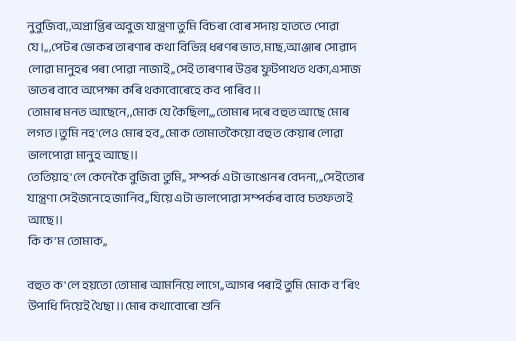নুবুজিবা,,অপ্ৰাপ্তিৰ অবুজ যান্ত্ৰণা তুমি বিচৰা বোৰ সদায় হাততে পোৱা যে।,,,পেটৰ ভোকৰ তাৰণাৰ কথা বিভিন্ন ধৰণৰ ভাত,মাছ,আঞ্জাৰ সোৱাদ লোৱা মানুহৰ পৰা পোৱা নাজাই,,সেই তাৰণাৰ উত্তৰ ফুটপাথত থকা,এসাজ ভাতৰ বাবে অপেক্ষা কৰি থকাবোৰেহে কব পাৰিব।।
তোমাৰ মনত আছেনে,,মোক যে কৈছিলা,,,তোমাৰ দৰে বহুত আছে মোৰ লগত।তুমি নহ'লেও মোৰ হব,,মোক তোমাতকৈয়ো বহুত কেয়াৰ লোৱা ভালপোৱা মানুহ আছে।।
তেতিয়াহ'লে কেনেকৈ বুজিবা তুমি,, সম্পৰ্ক এটা ভাঙোনৰ বেদনা,,,সেইতোৰ যান্ত্ৰণা সেইজনেহে জানিব,,যিয়ে এটা ভালপোৱা সম্পৰ্কৰ বাবে চতফতাই আছে।।
কি ক'ম তোমাক,,

বহুত ক'লে হয়তো তোমাৰ আমনিয়ে লাগে,,আগৰ পৰাই তুমি মোক ব'ৰিং উপাধি দিয়েই থৈছা।।মোৰ কথাবোৰো শুনি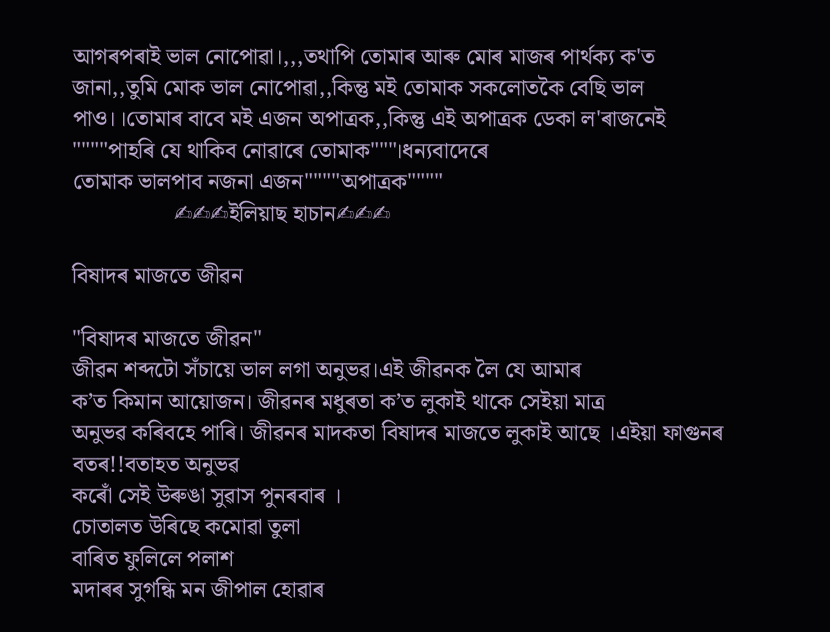আগৰপৰাই ভাল নোপোৱা।,,,তথাপি তোমাৰ আৰু মোৰ মাজৰ পাৰ্থক্য ক'ত জানা,,তুমি মোক ভাল নোপোৱা,,কিন্তু মই তোমাক সকলোতকৈ বেছি ভাল পাও।।তোমাৰ বাবে মই এজন অপাত্ৰক,,কিন্তু এই অপাত্ৰক ডেকা ল'ৰাজনেই """"পাহৰি যে থাকিব নোৱাৰে তোমাক"""।ধন্যবাদেৰে
তোমাক ভালপাব নজনা এজন""""অপাত্ৰক""""
                  ✍✍✍ইলিয়াছ হাচান✍✍✍

বিষাদৰ মাজতে জীৱন

"বিষাদৰ মাজতে জীৱন"
জীৱন শব্দটো সঁচায়ে ভাল লগা অনুভৱ।এই জীৱনক লৈ যে আমাৰ
ক’ত কিমান আয়োজন। জীৱনৰ মধুৰতা ক’ত লুকাই থাকে সেইয়া মাত্ৰ
অনুভৱ কৰিবহে পাৰি। জীৱনৰ মাদকতা বিষাদৰ মাজতে লুকাই আছে ।এইয়া ফাগুনৰ বতৰ!!বতাহত অনুভৱ
কৰোঁ সেই উৰুঙা সুৱাস পুনৰবাৰ ।
চোতালত উৰিছে কমোৱা তুলা
বাৰিত ফুলিলে পলাশ
মদাৰৰ সুগন্ধি মন জীপাল হোৱাৰ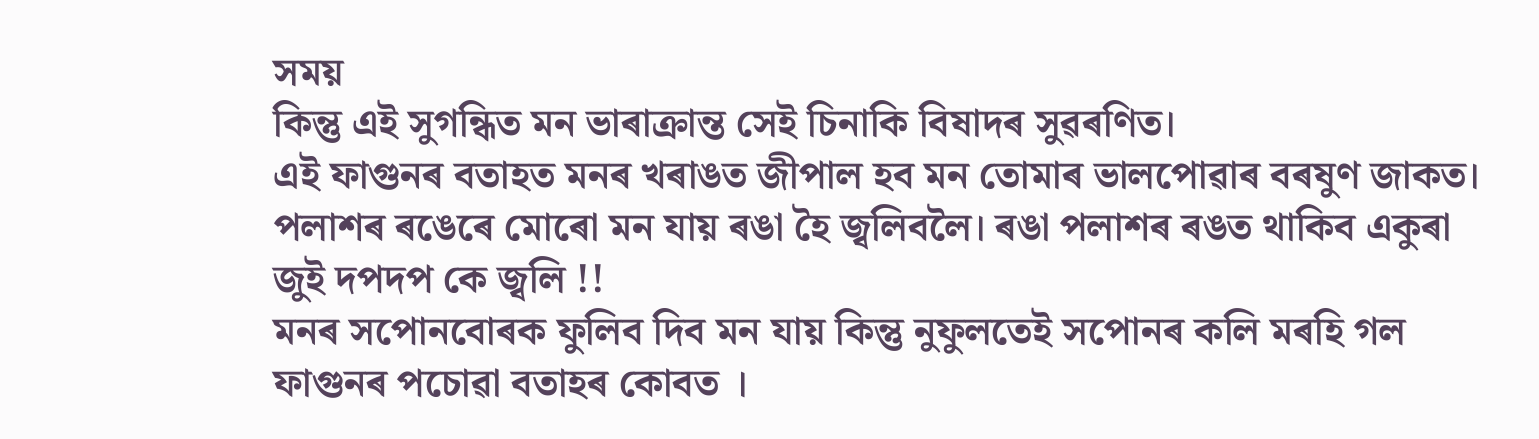সময়
কিন্তু এই সুগন্ধিত মন ভাৰাক্ৰান্ত সেই চিনাকি বিষাদৰ সুৱৰণিত।
এই ফাগুনৰ বতাহত মনৰ খৰাঙত জীপাল হব মন তোমাৰ ভালপোৱাৰ বৰষুণ জাকত। পলাশৰ ৰঙেৰে মোৰো মন যায় ৰঙা হৈ জ্বলিবলৈ। ৰঙা পলাশৰ ৰঙত থাকিব একুৰা জুই দপদপ কে জ্বলি !!
মনৰ সপোনবোৰক ফুলিব দিব মন যায় কিন্তু নুফুলতেই সপোনৰ কলি মৰহি গল ফাগুনৰ পচোৱা বতাহৰ কোবত ।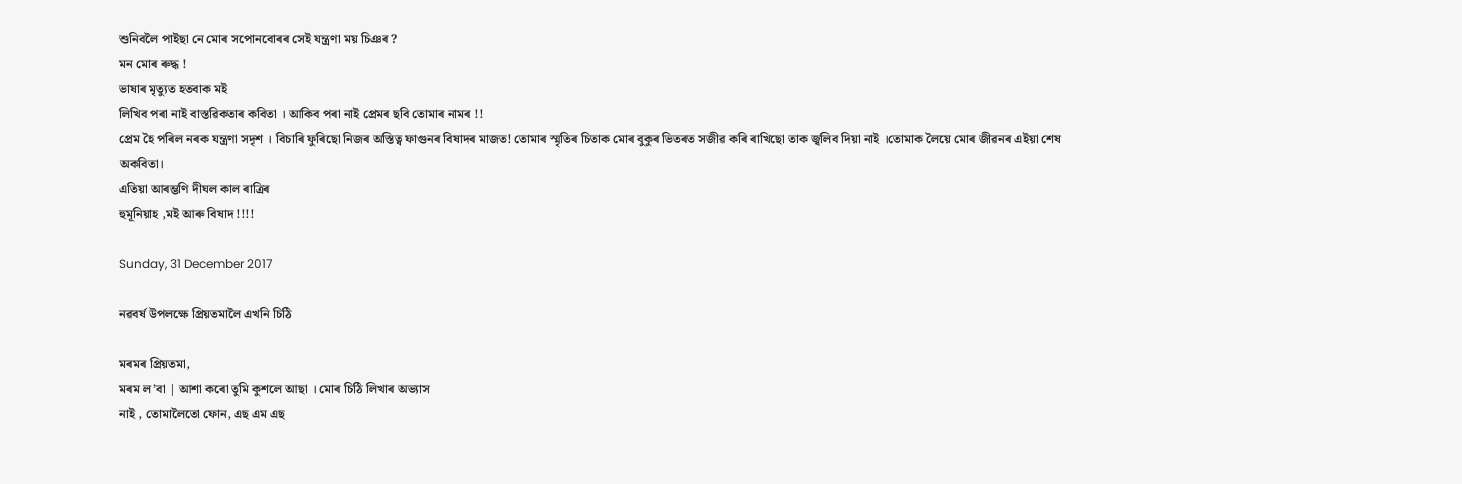শুনিবলৈ পাইছা নে মোৰ সপোনবোৰৰ সেই যন্ত্ৰণা ময় চিঞৰ ?
মন মোৰ ৰুদ্ধ !
ভাষাৰ মৃত্যুত হতবাক মই
লিখিব পৰা নাই বাস্তৱিকতাৰ কবিতা । আকিব পৰা নাই প্ৰেমৰ ছবি তোমাৰ নামৰ !!
প্ৰেম হৈ পৰিল নৰক যন্ত্ৰণা সদৃশ । বিচাৰি ফুৰিছো নিজৰ অস্তিত্ব ফাগুনৰ বিষাদৰ মাজত! তোমাৰ স্মৃতিৰ চিতাক মোৰ বুকুৰ ভিতৰত সজীৱ কৰি ৰাখিছো তাক জ্বলিব দিয়া নাই ।তোমাক লৈয়ে মোৰ জীৱনৰ এইয়া শেষ অকবিতা।
এতিয়া আৰম্ভণি দীঘল কাল ৰাত্রিৰ
হুমূনিয়াহ ,মই আৰু বিষাদ !!!!

Sunday, 31 December 2017

নৱবৰ্ষ উপলক্ষে প্ৰিয়তমালৈ এখনি চিঠি

মৰমৰ প্ৰিয়তমা,
মৰম ল’বা | আশা কৰো তুমি কুশলে আছা । মোৰ চিঠি লিখাৰ অভ্যাস
নাই , তোমালৈতো ফোন, এছ এম এছ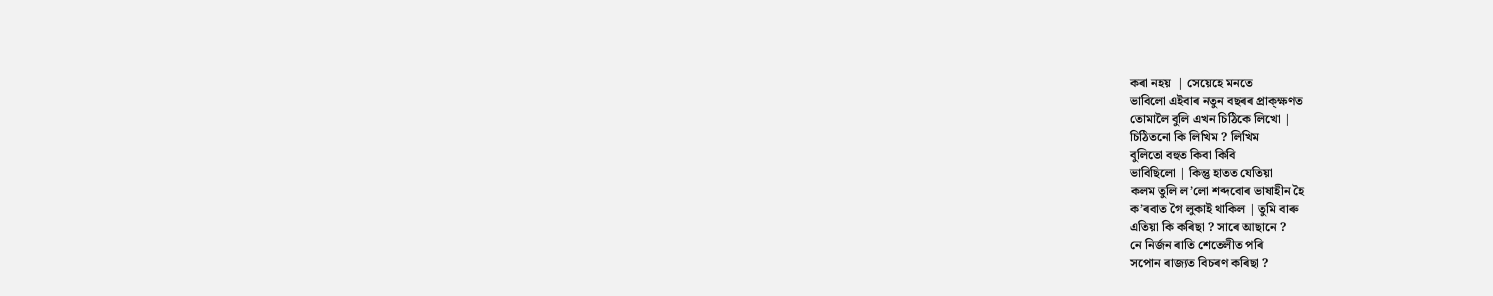কৰা নহয়  | সেয়েহে মনতে
ভাবিলো এইবাৰ নতুন বছৰৰ প্ৰাক্ক্ষণত
তোমালৈ বুলি এখন চিঠিকে লিখো |
চিঠিতনো কি লিখিম ? লিখিম
বুলিতো বহুত কিবা কিবি
ভাবিছিলো | কিন্তু হাতত যেতিয়া
কলম তুলি ল’লো শব্দবোৰ ভাষাহীন হৈ
ক’ৰবাত গৈ লুকাই থাকিল | তুমি বাৰু
এতিয়া কি কৰিছা ? সাৰে আছানে ?
নে নিৰ্জন ৰাতি শেতেলীত পৰি
সপোন ৰাজ্যত বিচৰণ কৰিছা ?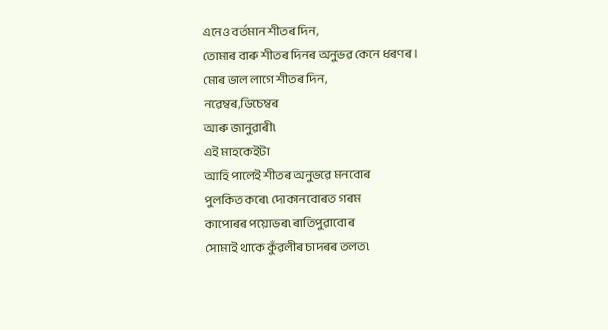এনেও বৰ্তমান শীতৰ দিন,
তোমাৰ বাৰু শীতৰ দিনৰ অনুভৱ কেনে ধৰণৰ ।
মোৰ ভাল লাগে শীতৰ দিন,
নৱেম্বৰ,ডিচেম্বৰ
আৰু জানুৱাৰী৷
এই মাহকেইটা
আহি পালেই শীতৰ অনুভৱে মনবোৰ
পুলকিত কৰে৷ দোকানবোৰত গৰম
কাপোৰৰ পয়োভৰ৷ ৰাতিপুৱাবোৰ
সোমাই থাকে কুঁৱলীৰ চাদৰৰ তলত৷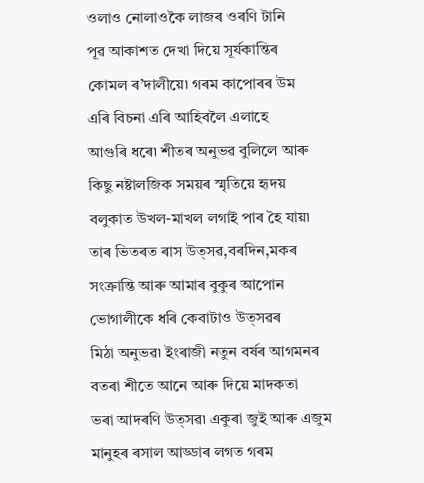ওলাও নোলাওকৈ লাজৰ ওৰণি টানি
পূৱ আকাশত দেখা দিয়ে সূৰ্যকান্তিৰ
কোমল ৰ’দালীয়ে৷ গৰম কাপোৰৰ উম
এৰি বিচনা এৰি আহিবলৈ এলাহে
আগুৰি ধৰে৷ শীতৰ অনুভৱ বুলিলে আৰু
কিছু নষ্টালজিক সময়ৰ স্মৃতিয়ে হৃদয়
বলুকাত উখল-মাখল লগাই পাৰ হৈ যায়৷
তাৰ ভিতৰত ৰাস উত্সৱ,বৰদিন,মকৰ
সংক্ৰান্তি আৰু আমাৰ বুকুৰ আপোন
ভোগালীকে ধৰি কেবাটাও উত্সৱৰ
মিঠা অনুভৱ৷ ইংৰাজী নতুন বৰ্ষৰ আগমনৰ
বতৰা শীতে আনে আৰু দিয়ে মাদকতা
ভৰা আদৰণি উত্সৱ৷ একুৰা জুই আৰু এজুম
মানুহৰ ৰসাল আড্ডাৰ লগত গৰম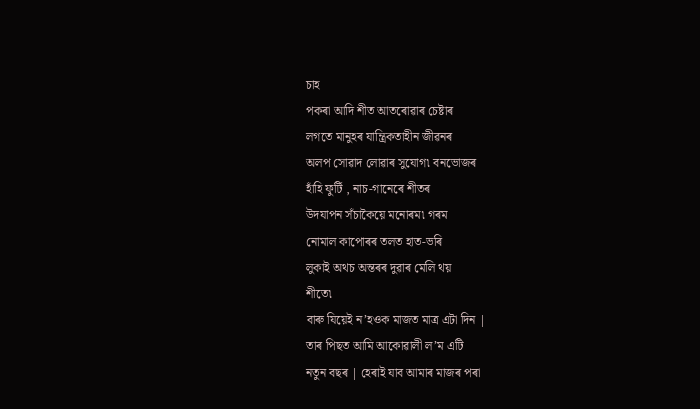চাহ
পকৰা আদি শীত আতৰোৱাৰ চেষ্টাৰ
লগতে মানুহৰ যান্ত্ৰিকতাহীন জীৱনৰ
অলপ সোৱাদ লোৱাৰ সুযোগ৷ বনভোজৰ
হাঁহি ফুৰ্টি , নাচ-গানেৰে শীতৰ
উদযাপন সঁচাকৈয়ে মনোৰম৷ গৰম
নোমাল কাপোৰৰ তলত হাত-ভৰি
লুকাই অথচ অন্তৰৰ দুৱাৰ মেলি থয়
শীতে৷
বাৰু যিয়েই ন’হওক মাজত মাত্ৰ এটা দিন |
তাৰ পিছত আমি আকোৱালী ল’ম এটি
নতুন বছৰ | হেৰাই যাব আমাৰ মাজৰ পৰা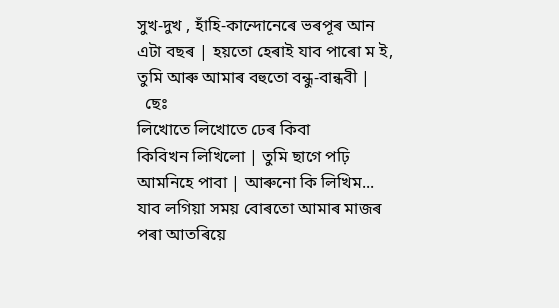সুখ-দুখ , হাঁহি-কান্দোনেৰে ভৰপূৰ আন
এটা বছৰ | হয়তো হেৰাই যাব পাৰো ম ই,
তুমি আৰু আমাৰ বহুতো বন্ধু-বান্ধবী |
  ছেঃ
লিখোতে লিখোতে ঢেৰ কিবা
কিবিখন লিখিলো | তুমি ছাগে পঢ়ি
আমনিহে পাবা | আৰুনো কি লিখিম...
যাব লগিয়া সময় বোৰতো আমাৰ মাজৰ
পৰা আতৰিয়ে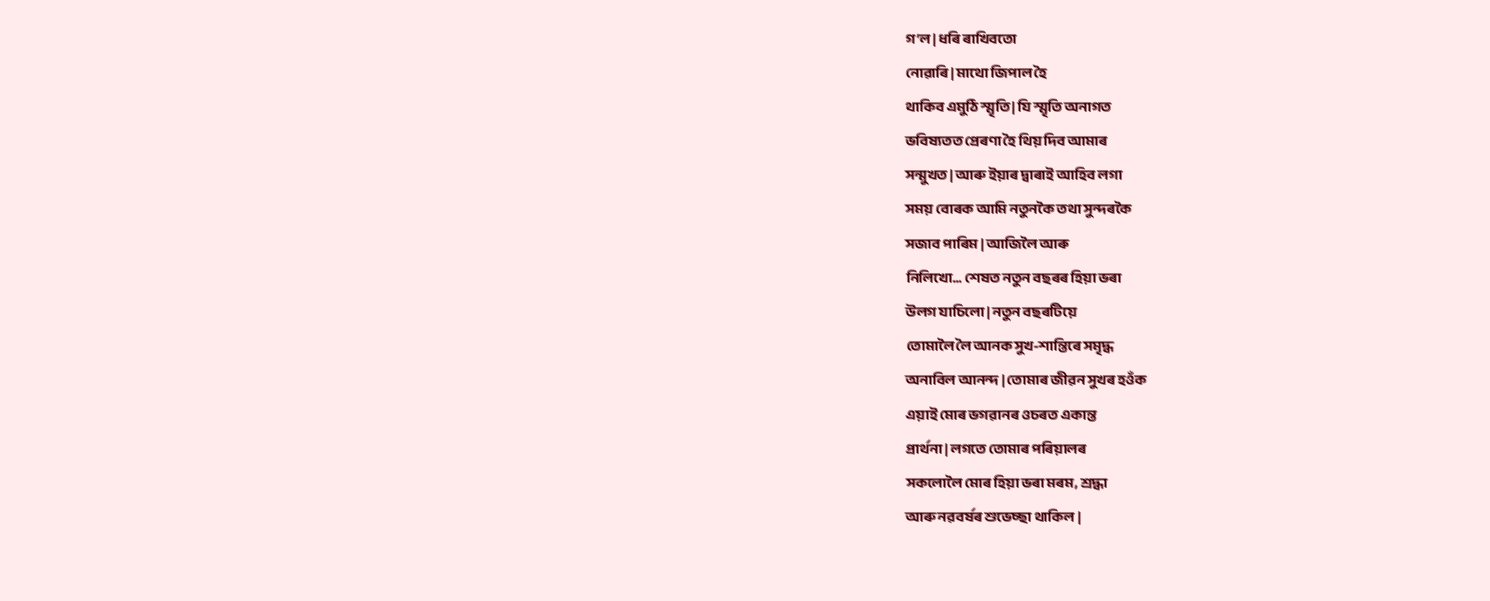গ’ল | ধৰি ৰাখিবতো
নোৱাৰি | মাথো জিপাল হৈ
থাকিব এমুঠি স্মৃতি | যি স্মৃতি অনাগত
ভবিষ্যতত প্ৰেৰণা হৈ থিয় দিব আমাৰ
সন্মুখত | আৰু ইয়াৰ দ্বাৰাই আহিব লগা
সময় বোৰক আমি নতুনকৈ তথা সুন্দৰকৈ
সজাব পাৰিম | আজিলৈ আৰু
নিলিখো... শেষত নতুন বছৰৰ হিয়া ভৰা
উলগ যাচিলো | নতুন বছৰটিয়ে
তোমালৈ লৈ আনক সুখ-শান্তিৰে সমৃদ্ধ
অনাবিল আনন্দ | তোমাৰ জীৱন সুখৰ হওঁক
এয়াই মোৰ ভগৱানৰ ওচৰত একান্ত
প্ৰাৰ্থনা | লগতে তোমাৰ পৰিয়ালৰ
সকলোলৈ মোৰ হিয়া ভৰা মৰম, শ্ৰদ্ধা
আৰু নৱবৰ্ষৰ শুভেচ্ছা থাকিল |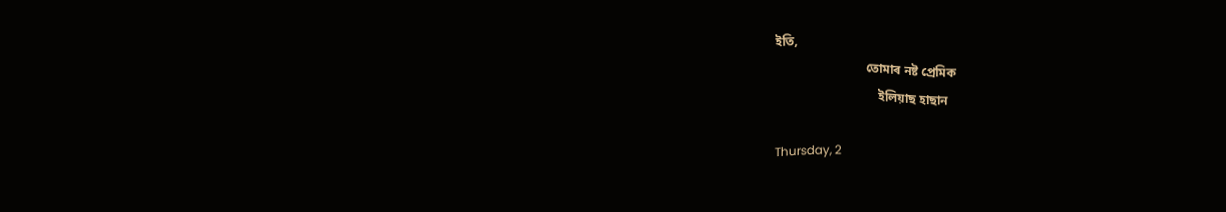ইতি,
                             তোমাৰ নষ্ট প্ৰেমিক
                                 ইলিয়াছ হাছান

Thursday, 2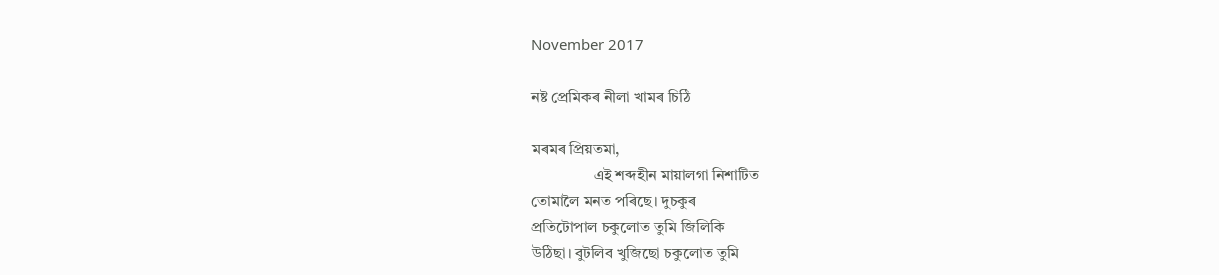November 2017

নষ্ট প্ৰেমিকৰ নীলা খামৰ চিঠি

মৰমৰ প্ৰিয়তমা,
                এই শব্দহীন মায়ালগা নিশাটিত
তোমালৈ মনত পৰিছে। দুচকুৰ
প্ৰতিটোপাল চকুলোত তুমি জিলিকি
উঠিছা। বুটলিব খুজিছো চকুলোত তুমি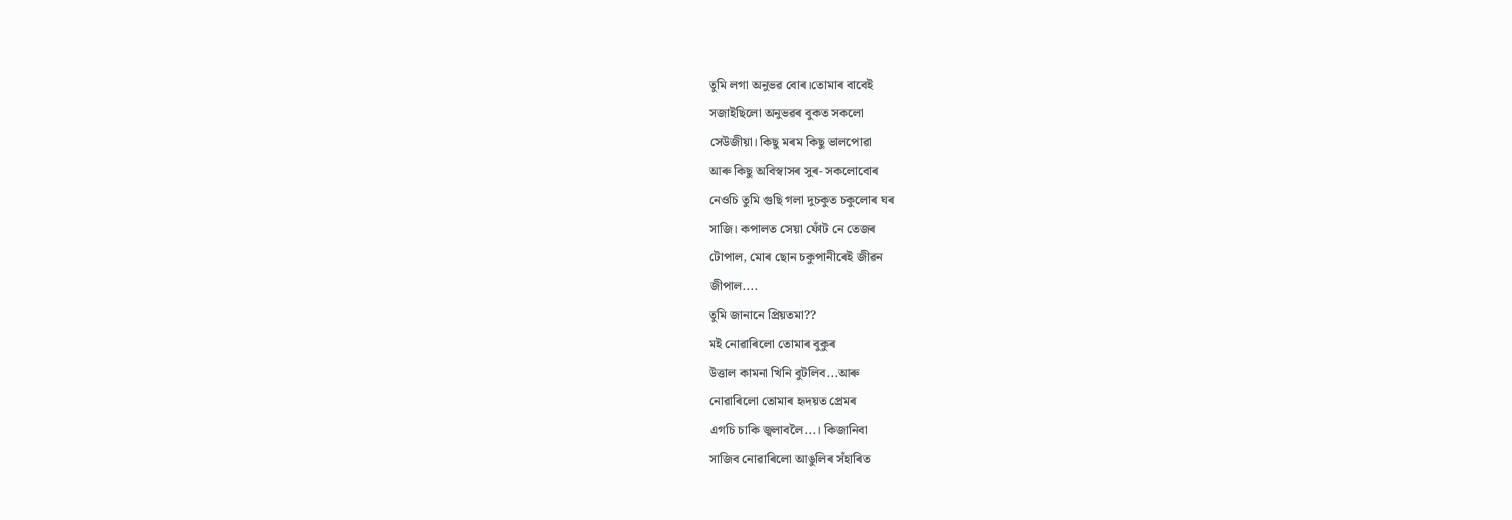তুমি লগা অনুভৱ বোৰ।তোমাৰ বাবেই
সজাইছিলো অনুভৱৰ বুকত সকলো
সেউজীয়া। কিছু মৰম কিছু ভালপোৱা
আৰু কিছু অবিস্বাসৰ সুৰ- সকলোবোৰ
নেওচি তুমি গুছি গলা দুচকুত চকুলোৰ ঘৰ
সাজি। কপালত সেয়া ফোঁট নে তেজৰ
টোপাল, মোৰ ছোন চকুপানীৰেই জীৱন
জীপাল....
তুমি জানানে প্ৰিয়তমা??
মই নোৱাৰিলো তোমাৰ বুকুৰ
উত্তাল কামনা খিনি বুটলিব...আৰু
নোৱাৰিলো তোমাৰ হৃদয়ত প্ৰেমৰ
এগচি চাকি জ্বলাবলৈ...। কিজানিবা
সাজিব নোৱাৰিলো আঙুলিৰ সঁহাৰিত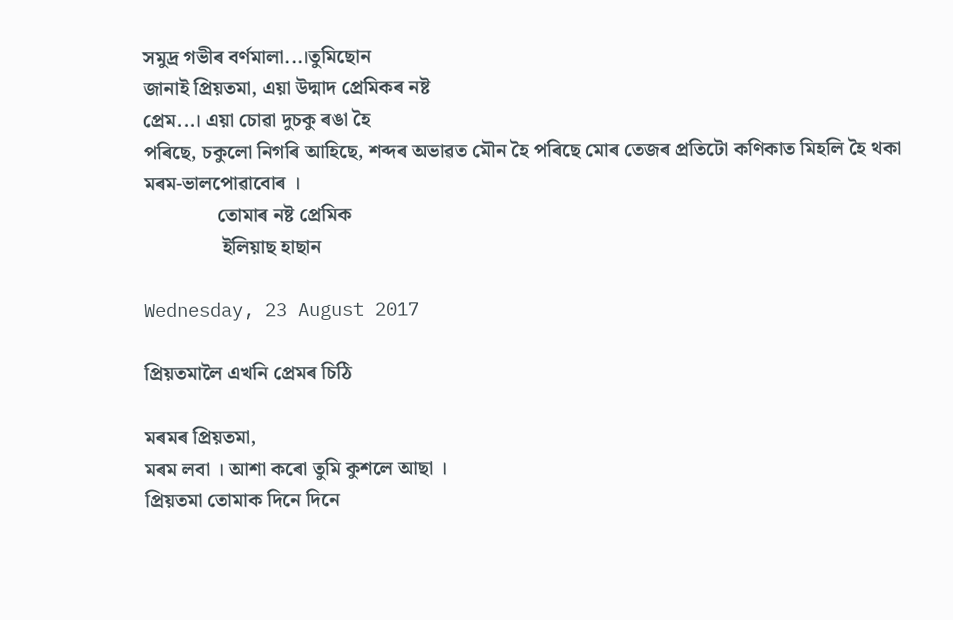সমুদ্ৰ গভীৰ বৰ্ণমালা...।তুমিছোন
জানাই প্ৰিয়তমা, এয়া উদ্মাদ প্ৰেমিকৰ নষ্ট
প্ৰেম...। এয়া চোৱা দুচকু ৰঙা হৈ
পৰিছে, চকুলো নিগৰি আহিছে, শব্দৰ অভাৱত মৌন হৈ পৰিছে মোৰ তেজৰ প্ৰতিটো কণিকাত মিহলি হৈ থকা মৰম-ভালপোৱাবোৰ ।
               তোমাৰ নষ্ট প্ৰেমিক
                ইলিয়াছ হাছান

Wednesday, 23 August 2017

প্ৰিয়তমালৈ এখনি প্ৰেমৰ চিঠি

মৰমৰ প্ৰিয়তমা,
মৰম লবা । আশা কৰো তুমি কুশলে আছা ।
প্ৰিয়তমা তোমাক দিনে দিনে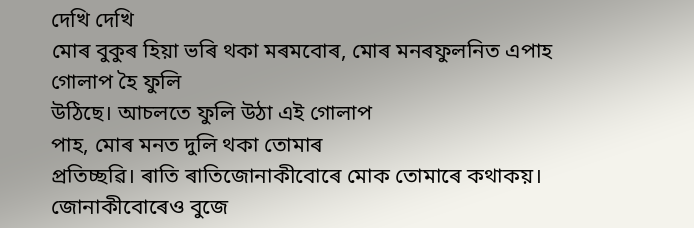দেখি দেখি
মোৰ বুকুৰ হিয়া ভৰি থকা মৰমবোৰ, মোৰ মনৰফুলনিত এপাহ গোলাপ হৈ ফুলি
উঠিছে। আচলতে ফুলি উঠা এই গোলাপ
পাহ, মোৰ মনত দুলি থকা তোমাৰ
প্ৰতিচ্ছৱি। ৰাতি ৰাতিজোনাকীবোৰে মোক তোমাৰে কথাকয়। জোনাকীবোৰেও বুজে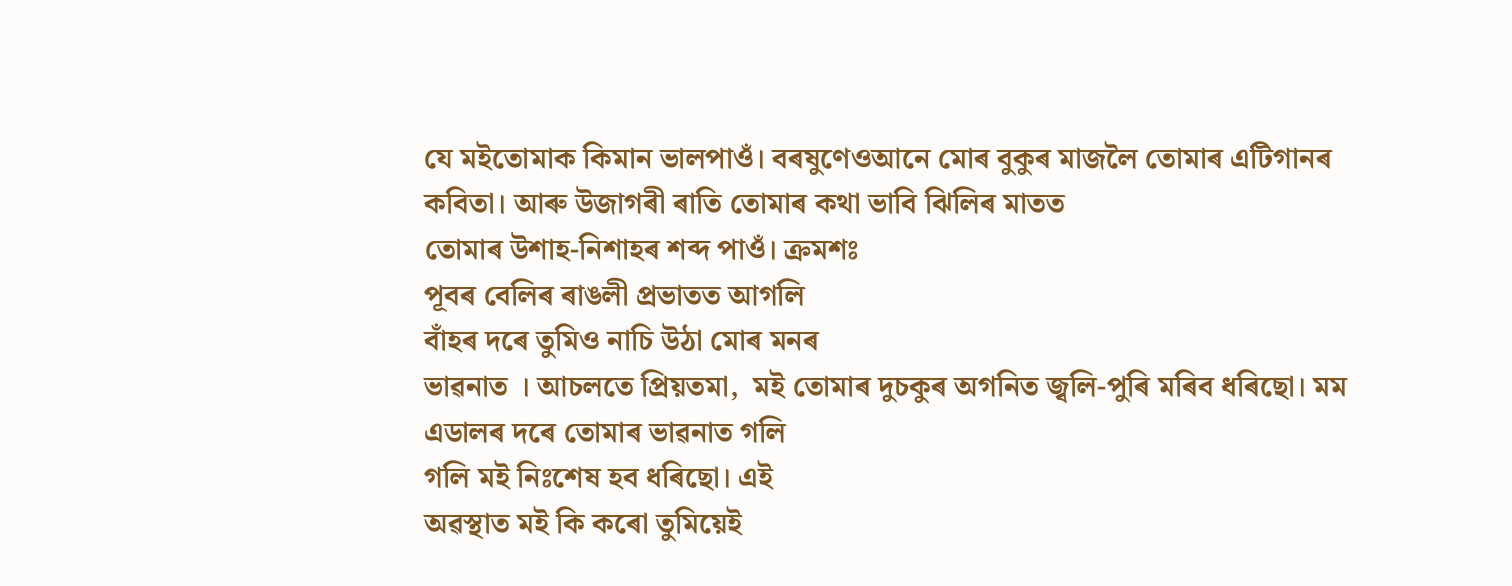যে মইতোমাক কিমান ভালপাওঁ। বৰষুণেওআনে মোৰ বুকুৰ মাজলৈ তোমাৰ এটিগানৰ কবিতা। আৰু উজাগৰী ৰাতি তোমাৰ কথা ভাবি ঝিলিৰ মাতত
তোমাৰ উশাহ-নিশাহৰ শব্দ পাওঁ। ক্ৰমশঃ
পূবৰ বেলিৰ ৰাঙলী প্ৰভাতত আগলি
বাঁহৰ দৰে তুমিও নাচি উঠা মোৰ মনৰ
ভাৱনাত । আচলতে প্ৰিয়তমা,  মই তোমাৰ দুচকুৰ অগনিত জ্বলি-পুৰি মৰিব ধৰিছো। মম এডালৰ দৰে তোমাৰ ভাৱনাত গলি
গলি মই নিঃশেষ হব ধৰিছো। এই
অৱস্থাত মই কি কৰো তুমিয়েই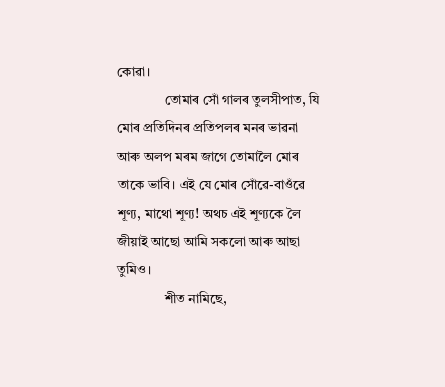কোৱা।
              তোমাৰ সোঁ গালৰ তুলসীপাত, যি মোৰ প্ৰতিদিনৰ প্ৰতিপলৰ মনৰ ভাৱনা আৰু অলপ মৰম জাগে তোমালৈ মোৰ তাকে ভাবি। এই যে মোৰ সোঁৱে-বাওঁৱে শূণ্য, মাথো শূণ্য! অথচ এই শূণ্যকে লৈ জীয়াই আছো আমি সকলো আৰু আছা তুমিও।
              শীত নামিছে,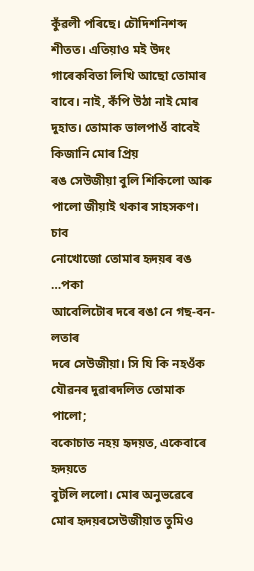কুঁৱলী পৰিছে। চৌদিশনিশব্দ শীতত। এতিয়াও মই উদং গাৰেকবিতা লিখি আছো তোমাৰ বাবে। নাই, কঁপি উঠা নাই মোৰ দুহাত। তোমাক ভালপাওঁ বাবেই কিজানি মোৰ প্ৰিয়
ৰঙ সেউজীয়া বুলি শিকিলো আৰু
পালো জীয়াই থকাৰ সাহসকণ। চাব
নোখোজো তোমাৰ হৃদয়ৰ ৰঙ …পকা
আবেলিটোৰ দৰে ৰঙা নে গছ-বন-লতাৰ
দৰে সেউজীয়া। সি যি কি নহওঁক
যৌৱনৰ দুৱাৰদলিত তোমাক পালো;
বকোচাত নহয় হৃদয়ত, একেবাৰে হৃদয়তে
বুটলি ললো। মোৰ অনুভৱেৰে মোৰ হৃদয়ৰসেউজীয়াত তুমিও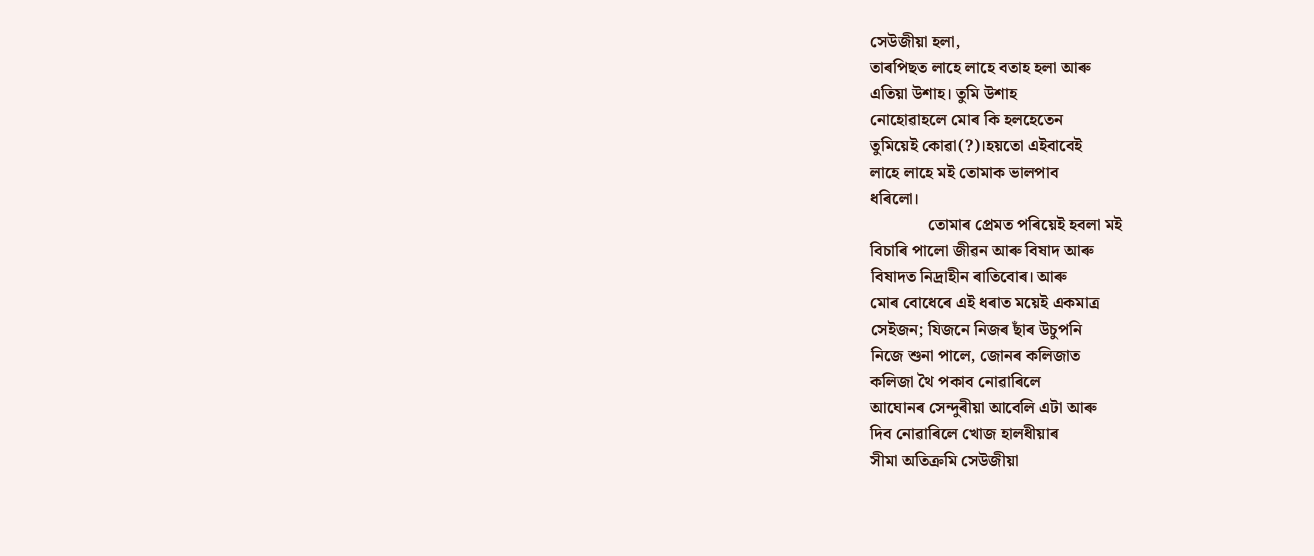সেউজীয়া হলা,
তাৰপিছত লাহে লাহে বতাহ হলা আৰু
এতিয়া উশাহ। তুমি উশাহ
নোহোৱাহলে মোৰ কি হলহেতেন
তুমিয়েই কোৱা(?)।হয়তো এইবাবেই
লাহে লাহে মই তোমাক ভালপাব
ধৰিলো।
              তোমাৰ প্ৰেমত পৰিয়েই হবলা মই
বিচাৰি পালো জীৱন আৰু বিষাদ আৰু
বিষাদত নিদ্ৰাহীন ৰাতিবোৰ। আৰু
মোৰ বোধেৰে এই ধৰাত ময়েই একমাত্ৰ
সেইজন; যিজনে নিজৰ ছাঁৰ উচুপনি
নিজে শুনা পালে, জোনৰ কলিজাত
কলিজা থৈ পকাব নোৱাৰিলে
আঘোনৰ সেন্দুৰীয়া আবেলি এটা আৰু
দিব নোৱাৰিলে খোজ হালধীয়াৰ
সীমা অতিক্ৰমি সেউজীয়া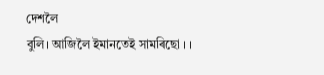দেশলৈ
বুলি। আজিলৈ ইমানতেই সামৰিছো । ।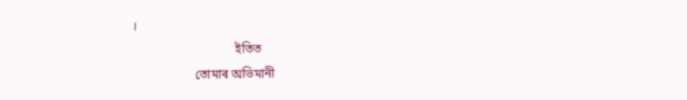।
                                 ইতিত
                    তোমাৰ অভিমানী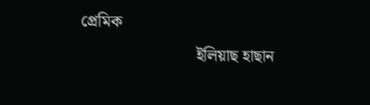প্ৰেমিক
                            ইলিয়াছ হাছান